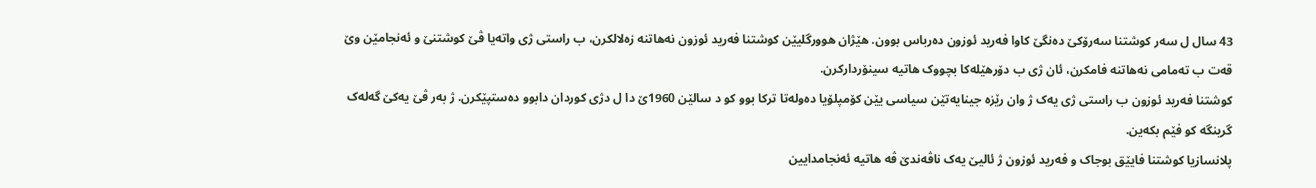43 سال ل سەر کوشتنا سەرۆکێ دەنگێ کاوا فەرید ئوزون دەرباس بوون. هێژان ھوورگلیێن کوشتنا فەرید ئوزون نەھاتنە زەلالکرن، ب راستی ژی واتەیا ڤێ کوشتنێ و ئەنجامێن وێ قەت ب تەمامی نەھاتنە فامکرن، ئان ژی ب دۆرھێلەکا بچووک ھاتیە سینۆردارکرن.
کوشتنا فەرید ئوزون ب راستی ژی یەک ژ وان رێزە جینایەتێن سیاسی یێن کۆمپلۆیا دەولەتا ترکا بوو کو د سالێن 1960ێ دا ل دژی کوردان دابوو دەستپێکرن. ژ بەر ڤێ یەکێ گەلەک گرینگە کو فێم بکەین.
پلانسازیا کوشتنا فایێق بوجاک و فەرید ئوزون ژ ئالیێ یەک ناڤەندێ ڤە هاتیە ئەنجامدایین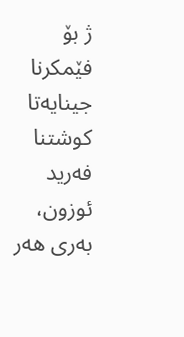ژ بۆ فێمکرنا جینایەتا کوشتنا فەرید ئوزون، بەری ھەر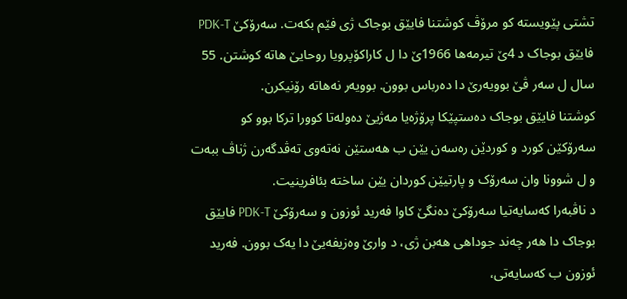تشتی پێویستە کو مرۆڤ کوشتنا فایێق بوجاک ژی فێم بکەت. سەرۆکێ PDK-T فایێق بوجاک د 4ێ تیرمەھا 1966ێ دا ل کاراکۆپرویا روحایێ ھاتە کوشتن. 55 سال ل سەر ڤێ بوویەرێ دا دەرباس بوون. بوویەر نەھاتە رۆنیکرن.
کوشتنا فایێق بوجاک دەستپێکا پرۆژەیا مەژیێ دەولەتا کوورا ترکا بوو کو سەرۆکێن کورد و کوردێن رەسەن یێن ب ھەستێن نەتەوی تەڤدگەرن ژناڤ ببەت و ل شوونا وان سەرۆک و پارتیێن کوردان یێن ساختە بئافرینیت.
د ناڤبەرا کەسایەتیا سەرۆکێ دەنگێ کاوا فەرید ئوزون و سەرۆکێ PDK-T فایێق بوجاک دا ھەر چەند جوداھی ھەبن ژی، د وارێ وەزیفەیێ دا یەک بوون. فەرید ئوزون ب کەسایەتی،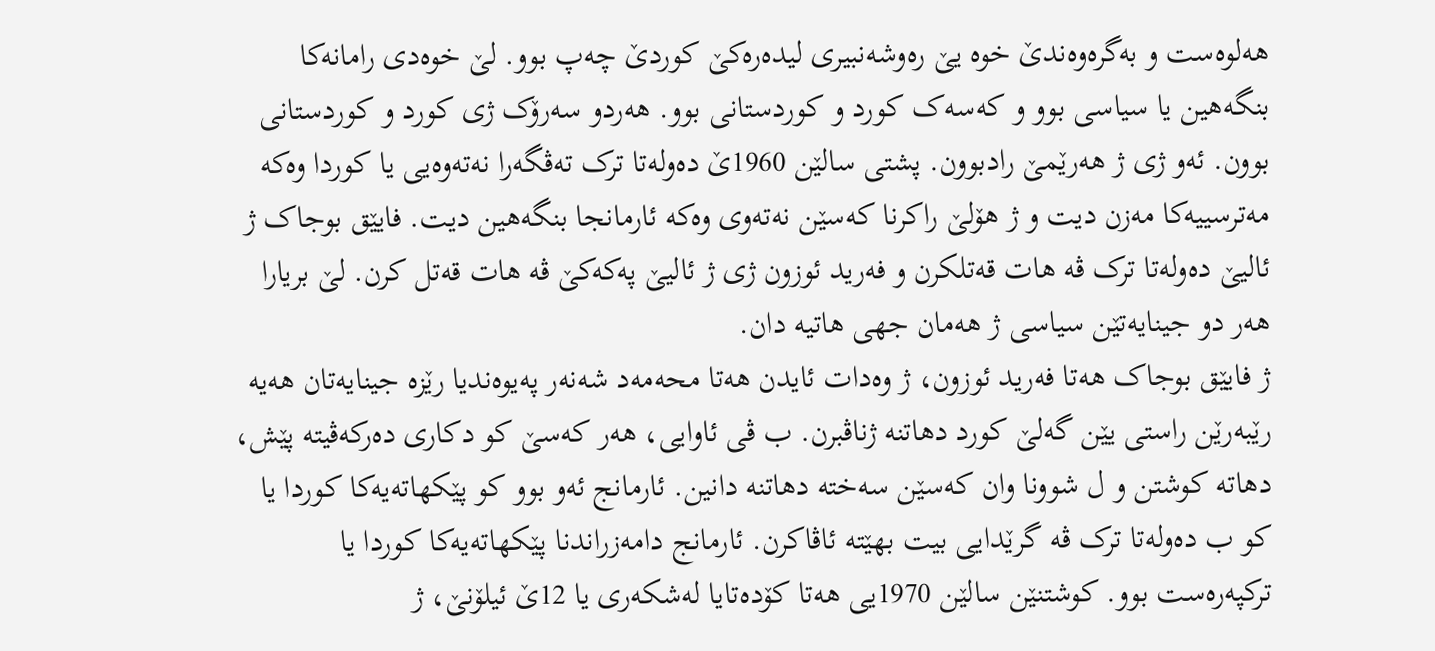ھەلوەست و بەگرەوەندێ خوە یێ رەوشەنبیری لیدەرەکێ کوردێ چەپ بوو. لێ خوەدی رامانەکا بنگەھین یا سیاسی بوو و کەسەک کورد و کوردستانی بوو. ھەردو سەرۆک ژی کورد و کوردستانی بوون. ئەو ژی ژ ھەرێمێ رادبوون. پشتی سالێن 1960ێ دەولەتا ترک تەڤگەرا نەتەوەیی یا کوردا وەکە مەترسییەکا مەزن دیت و ژ ھۆلێ راکرنا کەسێن نەتەوی وەکە ئارمانجا بنگەھین دیت. فایێق بوجاک ژ ئالیێ دەولەتا ترک ڤە ھات قەتلکرن و فەرید ئوزون ژی ژ ئالیێ پەکەکێ ڤە هات قەتل کرن. لێ بریارا ھەر دو جینایەتێن سیاسی ژ ھەمان جھی ھاتیە دان.
ژ فایێق بوجاک ھەتا فەرید ئوزون، ژ وەدات ئایدن ھەتا محەمەد شەنەر پەیوەندیا رێزە جینایەتان ھەیە
رێبەرێن راستی یێن گەلێ کورد دھاتنە ژناڤبرن. ب ڤی ئاوایی، ھەر کەسێ کو دکاری دەرکەڤیتە پێش، دهاتە کوشتن و ل شوونا وان کەسێن سەختە دھاتنە دانین. ئارمانج ئەو بوو کو پێکھاتەیەکا کوردا یا کو ب دەولەتا ترک ڤە گرێدایی بیت بهێتە ئاڤاکرن. ئارمانج دامەزراندنا پێکھاتەیەکا کوردا یا ترکپەرەست بوو. کوشتنێن سالێن 1970یی ھەتا کۆدەتایا لەشکەری یا 12ێ ئیلۆنێ، ژ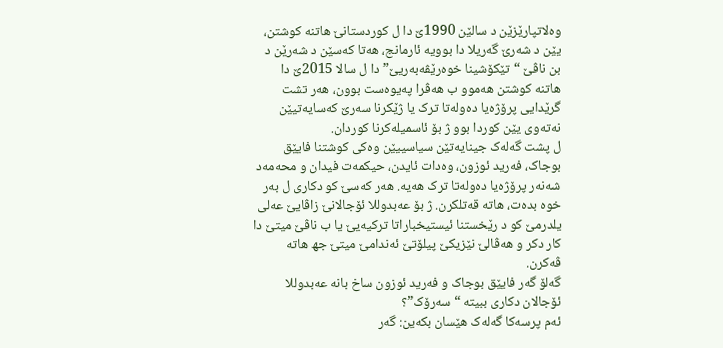وەلاتپارێزێن د سالێن 1990ێ دا ل کوردستانێ ھاتنە کوشتن، یێن د شەرێ گەریلا دا بوویە ئارمانج، ھەتا کەسێن د شەرێن د بن ناڤێ “تێکۆشینا خوەرێڤەبەریێ” دا ل سالا 2015ێ دا ھاتنە کوشتن هەموو ب هەڤرا پەیوەست بوون، ھەر تشت گرێدایی پرۆژەیا دەولەتا ترک یا ژێکرنا سەرێ کەسایەتیێن نەتەوی یێن کوردا بوو ژ بۆ ئاسمیلەکرنا کوردان.
ل پشت گەلەک جینایەتێن سیاسییێن وەکی کوشتنا فایێق بوجاک، فەرید ئوزون، وەدات ئایدن، حیکمەت فیدان و محەمەد شەنەر پرۆژەیا دەولەتا ترک ھەیە. ھەر کەسێ کو دکاری ل بەر خوە بدەت، هاتە قەتلکرن. ژ بۆ عەبدوللا ئۆجالانێ زاڤایێ عەلی یلدرمێ کو د رێخستنا ئیستیخباراتا ترکیەیێ یا ب ناڤێ میتێ دا کار دکر و ھەڤالێ نێزیکێ پیلۆتێ ئەندامێ میتێ جھ ھاتە ڤەکرن.
گەلۆ گەر فایێق بوجاک و فەرید ئوزون ساخ بانە عەبدوللا ئۆجالان دکاری ببیتە “سەرۆک”؟
ئەم پرسەکا گەلەک ھێسان بکەین: گەر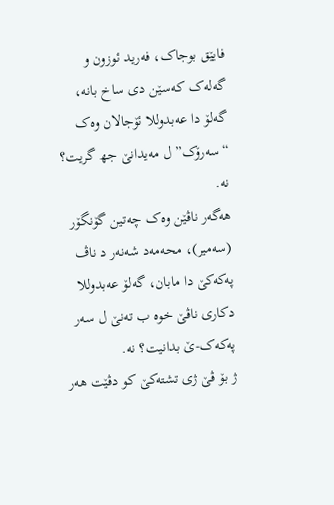فایێق بوجاک، فەرید ئوزون و گەلەک کەسێن دی ساخ بانە، گەلۆ دا عەبدوللا ئۆجالان وەک “سەرۆک” ل مەیدانێ جھ گریت؟ نە.
ھەگەر ناڤێن وەک چەتین گۆنگۆر (سەمیر)، محەمەد شەنەر د ناڤ پەکەکێ دا مابان، گەلۆ عەبدوللا دکاری ناڤێ خوە ب تەنێ ل سەر پەکەک-ێ بدانیت؟ نە.
ژ بۆ ڤێ ژی تشتەکێ کو دڤێت ھەر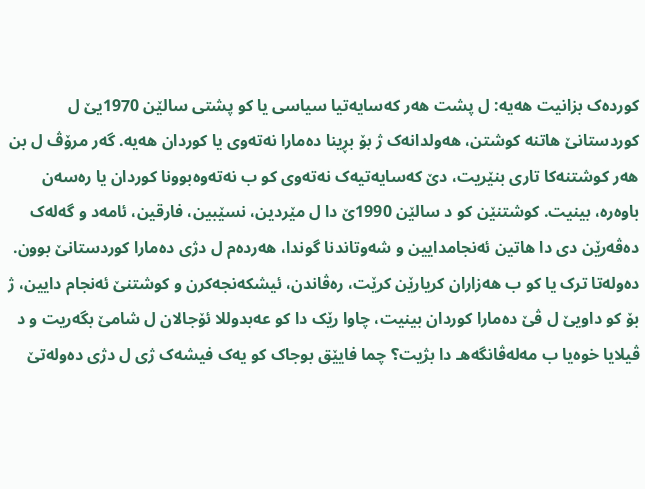کوردەک بزانیت ھەیە: ل پشت ھەر کەسایەتیا سیاسی یا کو پشتی سالێن 1970یێ ل کوردستانێ ھاتنە کوشتن، ھەولدانەک ژ بۆ بڕینا دەمارا نەتەوی یا کوردان ھەیە. گەر مرۆڤ ل بن ھەر کوشتنەکا تاری بنێریت، دێ کەسایەتیەک نەتەوی کو ب نەتەوەبوونا کوردان یا رەسەن باوەرە، بینیت. کوشتنێن کو د سالێن 1990ێ دا ل مێردین، نسێبین، فارقین، ئامەد و گەلەک دەڤەرێن دی دا هاتین ئەنجامدایین و شەوتاندنا گوندا، ھەردەم ل دژی دەمارا کوردستانێ بوون.
دەولەتا ترک یا کو ب ھەزاران کریارێن کرێت، رەڤاندن، ئیشکەنجەکرن و کوشتنێ ئەنجام دایین، ژ بۆ کو داویێ ل ڤێ دەمارا کوردان بینیت، چاوا رێک دا کو عەبدوللا ئۆجالان ل شامێ بگەریت و د ڤیلایا خوەیا ب مەلەڤانگەهـ دا بژیت؟ چما فایێق بوجاک کو یەک فیشەک ژی ل دژی دەولەتێ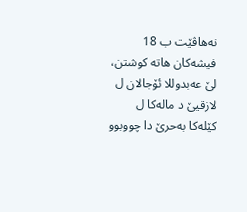نەهاڤێت ب 18 فیشەکان هاتە کوشتن، لێ عەبدوللا ئۆجالان ل لازقیێ د مالەکا ل کێلەکا بەحرێ دا چووبوو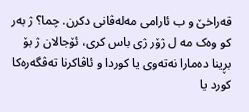قەراخێ و ب ئارامی مەلەڤانی دکرن. چما؟ ژ بەر کو وەک مە ل ژۆر ژی باس کری، ئۆجالان ژ بۆ بڕینا دەمارا نەتەوی یا کوردا و ئاڤاکرنا تەڤگەرەکا کورد یا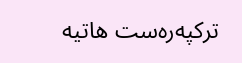ترکپەرەست ھاتیە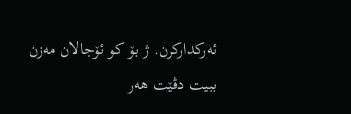ئەرکدارکرن. ژ بۆ کو ئۆجالان مەزن ببیت دڤێت ھەر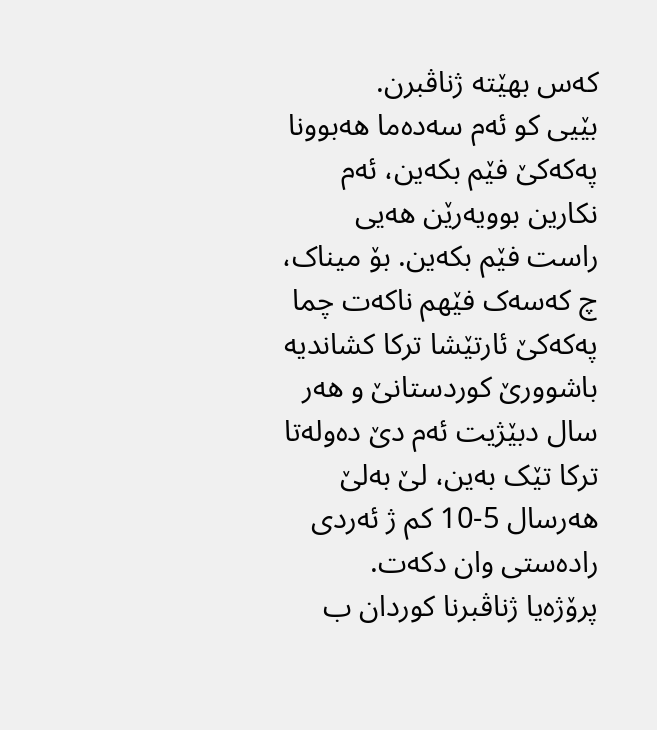کەس بهێتە ژناڤبرن.
بێیی کو ئەم سەدەما ھەبوونا پەکەکێ فێم بکەین، ئەم نکارین بوویەرێن ھەیی راست فێم بکەین. بۆ میناک، چ کەسەک فێھم ناکەت چما پەکەکێ ئارتێشا ترکا کشاندیە باشوورێ کوردستانێ و ھەر سال دبێژیت ئەم دێ دەولەتا ترکا تێک بەین، لێ بەلێ هەرسال 5-10 کم ژ ئەردی رادەستی وان دکەت.
پرۆژەیا ژناڤبرنا کوردان ب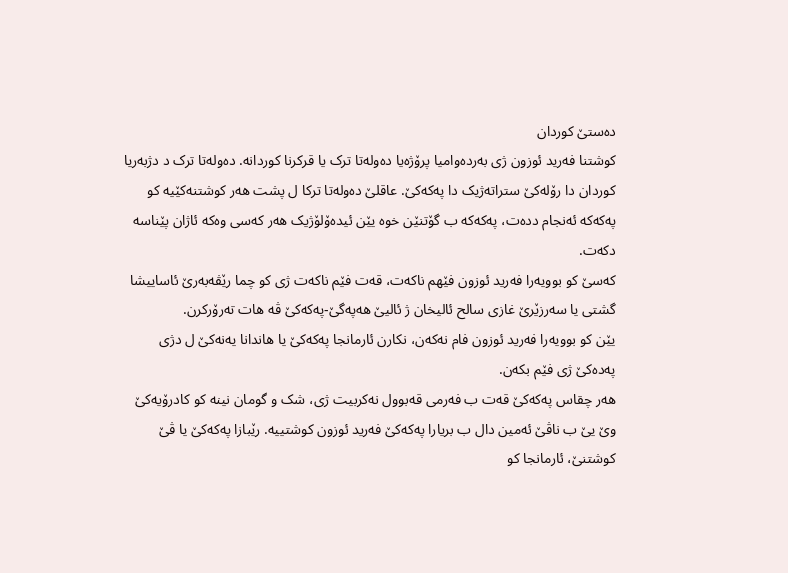دەستێ کوردان
کوشتنا فەرید ئوزون ژی بەردەوامیا پرۆژەیا دەولەتا ترک یا قرکرنا کوردانە. دەولەتا ترک د دژبەریا کوردان دا رۆلەکێ ستراتەژیک دا پەکەکێ. عاقلێ دەولەتا ترکا ل پشت ھەر کوشتنەکێیە کو پەکەکە ئەنجام ددەت، پەکەکە ب گۆتنێن خوە یێن ئیدەۆلۆژیک ھەر کەسی وەکە ئاژان پێناسە دکەت.
کەسێ کو بوویەرا فەرید ئوزون فێھم ناکەت، قەت فێم ناکەت ژی کو چما رێڤەبەرێ ئاساییشا گشتی یا سەرزێرێ غازی سالح ئالیخان ژ ئالیێ ھەپەگێ-پەکەکێ ڤە ھات تەرۆرکرن.
یێن کو بوویەرا فەرید ئوزون فام نەکەن، نکارن ئارمانجا پەکەکێ یا هاندانا یەنەکێ ل دژی پەدەکێ ژی فێم بکەن.
ھەر چقاس پەکەکێ قەت ب فەرمی قەبوول نەکربیت ژی، شک و گومان نینە کو کادرۆیەکێ وێ یێ ب ناڤێ ئەمین دال ب بریارا پەکەکێ فەرید ئوزون کوشتییە. رێبازا پەکەکێ یا ڤێ کوشتنێ، ئارمانجا کو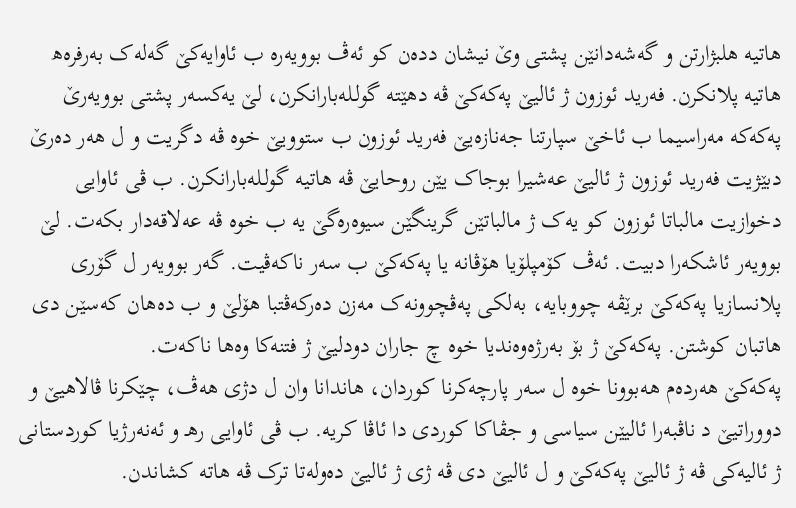ھاتیە ھلبژارتن و گەشەدانێن پشتی وێ نیشان ددەن کو ئەڤ بوویەرە ب ئاوایەکێ گەلەک بەرفرەھ ھاتیە پلانکرن. فەرید ئوزون ژ ئالیێ پەکەکێ ڤە دهێتە گولـلەبارانکرن، لێ یەکسەر پشتی بوویەرێ پەکەکە مەراسیما ب ئاخێ سپارتنا جەنازەیێ فەرید ئوزون ب ستوویێ خوە ڤە دگریت و ل ھەر دەرێ دبێژیت فەرید ئوزون ژ ئالیێ عەشیرا بوجاک یێن روحایێ ڤە ھاتیە گولـلەبارانکرن. ب ڤی ئاوایی دخوازیت مالباتا ئوزون کو یەک ژ مالباتێن گرینگێن سیوەرەگێ یە ب خوە ڤە عەلاقەدار بکەت. لێ بوویەر ئاشکەرا دبیت. ئەڤ کۆمپلۆیا ھۆڤانە یا پەکەکێ ب سەر ناکەڤیت. گەر بوویەر ل گۆری پلانسازیا پەکەکێ برێڤە چووبایە، بەلکی پەڤچوونەک مەزن دەرکەڤتبا ھۆلێ و ب دەھان کەسێن دی هاتبان کوشتن. پەکەکێ ژ بۆ بەرژەوەندیا خوە چ جاران دودلیێ ژ فتنەکا وەھا ناکەت.
پەکەکێ ھەردەم ھەبوونا خوە ل سەر پارچەکرنا کوردان، هاندانا وان ل دژی هەڤ، چێکرنا ڤالاهیێ و دووراتیێ د ناڤبەرا ئالیێن سیاسی و جڤاکا کوردی دا ئاڤا کریە. ب ڤی ئاوایی رهـ و ئەنەرژیا کوردستانی ژ ئالیەکی ڤە ژ ئالیێ پەکەکێ و ل ئالیێ دی ڤە ژی ژ ئالیێ دەولەتا ترک ڤە ھاتە کشاندن.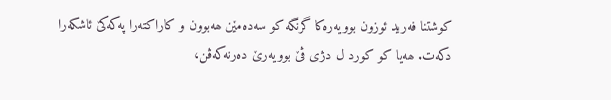کوشتنا فەرید ئوزون بوویەرەکا گرنگە کو سەدەمێن ھەبوون و کاراکتەرا پەکەکێ ئاشکەرا دکەت. ھەیا کو کورد ل دژی ڤێ بوویەرێ دەرنەکەڤن،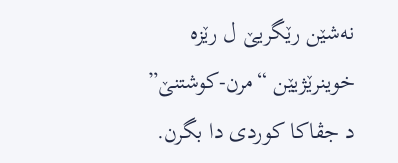نەشێن رێگریێ ل رێزە خوینرێژیێن “مرن-کوشتنێ” د جڤاکا کوردی دا بگرن.